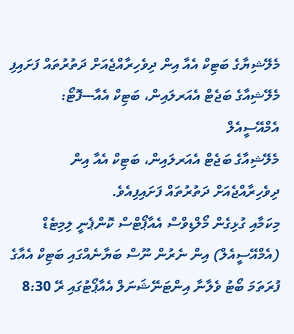މެލޭޝިޔާގެ ބަޓިކް އެއާ އިން ދިވެހިރާއްޖެއަށް ދަތުރުތައް ފަށައިފި
މެލޭޝިއާގެ ބަޖެޓް އެއަރލައިން، ބަޓިކް އެއާ---ފޮޓޯ: އެމްއޭސީއެލް
މެލޭޝިއާގެ ބަޖެޓް އެއަރލައިން، ބަޓިކް އެއާ އިން ދިވެހިރާއްޖެއަށް ދަތުރުތައް ފަށައިފިއެވެ.
މިކަމާއި ގުޅިގެން މޯލްޑިވްސް އެއާޕޯޓްސް ކޮންޕެނީ ލިމިޓެޑް (އެމްއޭސީއެލް) އިން ނެރުން ނޫސް ބަޔާނެއްގައި ބަޓިކް އެއާގެ ފުރަތަމަ ބޯޓު ވެލާނާ އިންޓަނޭޝަނަލް އެއާޕޯޓުގައި ރޭ 8:30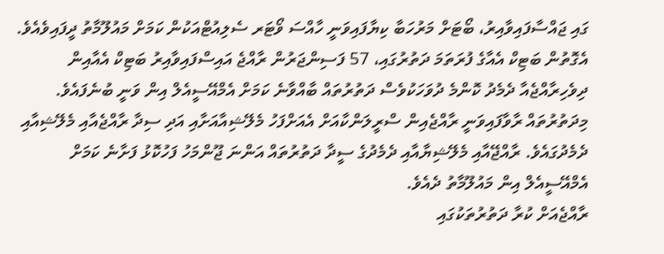ގައި ޖައްސާފައިވާއިރު، ބޯޓަށް މަރުހަބާ ކިޔާފައިވަނީ ހާއްސަ ވޯޓަރ ސެލިއުޓްއަކުން ކަމަށް މައުލޫމާތު ދީފައިވެއެވެ.
އެގޮތުން ބަޓިކް އެއާގެ ފުރަތަމަ ދަތުރުގައި، 57 ފަސިންޖަރުން ރާއްޖެ އައިސްފައިވާއިރު ބަޓިކް އެއާއިން ދިވެހިރާއްޖެއާ ދެމެދު ކޮންމެ ދުވަހަކުވެސް ދަތުރުތައް ބާއްވާނެ ކަމަށް އެމްއޭސީއެލް އިން ވަނީ ބުނެފައެވެ.
މިދަތުރުތައް ރާވާފައިވަނީ ރާއްޖެއިން ސްރީލަންކާއަށް އެއަށްފަހު މެލޭޝިއާއަށާއި އަދި ސިދާ ރާއްޖެއާއި މެލޭޝިއާއި ދެމެދުގައެވެ. ރާއްޖޭއާއި މެލޭޝިޔާއާއި ދެމެދުގެ ސީދާ ދަތުރުތައް އަންނަ ޖޫންމަހު ފަހުކޮޅު ފަށާނެ ކަމަށް އެމްއޭސީއެލް އިން މައުލޫމާތު ދެއެވެ.
ރާއްޖެއަށް ކުރާ ދަތުރުތަކުގައި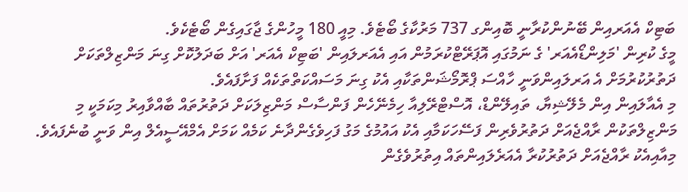ބަޓިކް އެއަރއިން ބޭނުންކުރާނީ ބޮއިންގ 737 މަރުކާގެ ބޯޓެވެ. މިއީ 180 މީހުންގެ ޖާގައިގެން ބޯޓެކެވެ.
މީގެ ކުރިން 'މަލިންޑޯއެއަރ' ގެ ނަމުގައި އޮޕަރޭޓްކުރަމުން އައި އެއަރލައިން 'ބަޓިކް އެއަރ' އަށް ބަދަލުކޮށް ގިނަ މަންޒިލްތަކަށް ދަތުރުކުރުމަށް އެ އަރލައިންވަނީ ހާއްސަ ޕްރޮމޯޝަންތަކާއި އެކު ގިނަ މަސައްކަތްތަކެއް ފަށާފައެވެ.
މި އެއާލައިން އިން މެލޭޝިޔާ، ތައިލޭންޑް، އޮސްޓްރޭލިއާ ހިމެނޭހެން ފަންސާސް މަންޒިލަކަށް ދަތުރުތައް ބާއްވާއިރު މިކަމަކީ މި މަންޒިލްތަކުން ރާއްޖެއަށް ދަތުރުވެރިން ފަސޭހަކަމާއި އެކު އައުމުގެ މަގު ފަހިވެގެންދާނެ ކަމެއް ކަމަށް އެމްއޭސީއެލް އިން ވަނީ ބުނެފައެވެ.
މިއާއިއެކު ރާއްޖެއަށް ދަތުރުކުރާ އެއަރެލައިންތައް އިތުރުވެގެން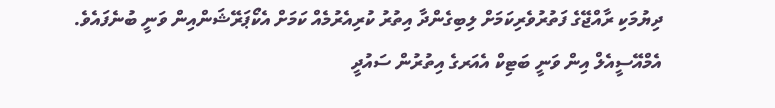ދިޔުމަކި ރާއްޖޭގެ ފަތުރުވެރިކަމަށް ލިބިގެންދާ އިތުރު ކުރިއެރުމެއް ކަމަށް އެކޯޕަރޭޝަންއިން ވަނީ ބުނެފައެވެ.
އެމްއޭސީއެލް އިން ވަނީ ބަޓިކް އެއަރގެ އިތުރުން ސައުދީ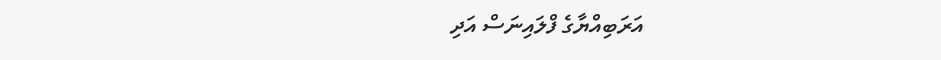އަރަބިއްޔާގެ ފްލައިނަސް އަދި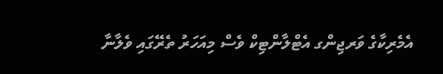އެމެރިކާގެ ވަރޖިންގ އެޓްލާންޓިކް ވެސް މިއަހަރު ތެރޭގައި ވެލާނާ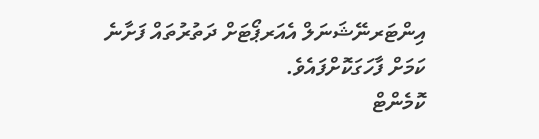އިންޓަރނޭޝަނަލް އެއަރޕޯޓަށް ދަތުރުތައް ފަށާނެ ކަމަށް ފާހަގަކޮށްފައެވެ.
ކޮމެންޓް